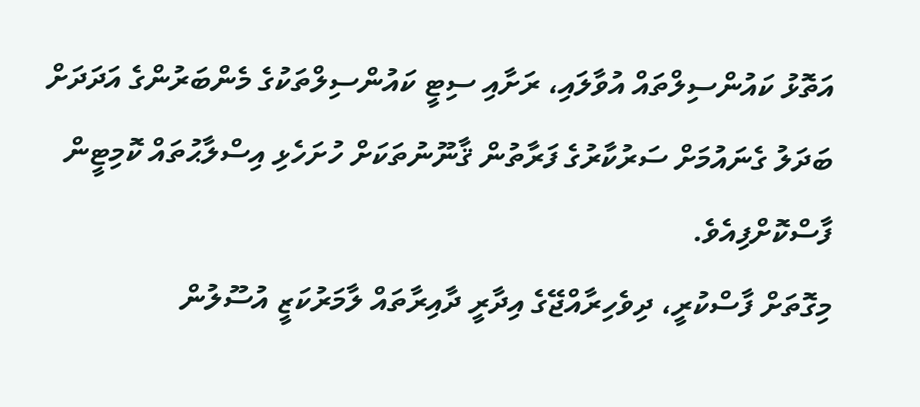އަތޮޅު ކައުންސިލްތައް އުވާލައި، ރަށާއި ސިޓީ ކައުންސިލްތަކުގެ މެންބަރުންގެ އަދަދަށް ބަދަލު ގެނައުމަށް ސަރުކާރުގެ ފަރާތުން ޤާނޫނުތަކަށް ހުށަހެޅި އިސްލާޙުތައް ކޮމިޓީން ފާސްކޮށްފިއެވެ.
މިގޮތަށް ފާސްކުރީ، ދިވެހިރާއްޖޭގެ އިދާރީ ދާއިރާތައް ލާމަރުކަޒީ އުސޫލުން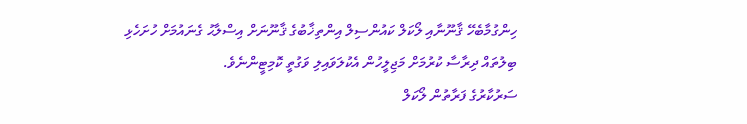ހިންގުމާބެހޭ ޤާނޫނާއި ލޯކަލް ކައުންސިލް އިންތިޚާބުގެ ޤާނޫނަށް އިސްލާޙު ގެނައުމަށް ހުށަހެޅި ބިލުތައް ދިރާސާ ކުރުމަށް މަޖިލީހުން އެކުލަވައިލި ވަގުތީ ކޮމިޓީންނެވެ.
ސަރުކާރުގެ ފަރާތުން ލޯކަލް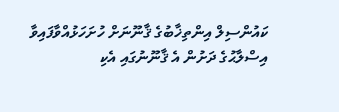ކައުންސިލް އިންތިޚާބުގެ ޤާނޫނަށް ހުށަހަޅުއްވާފައިވާ އިސްލާޙުގެ ދަށުން އެ ޤާނޫނުގައި އެކި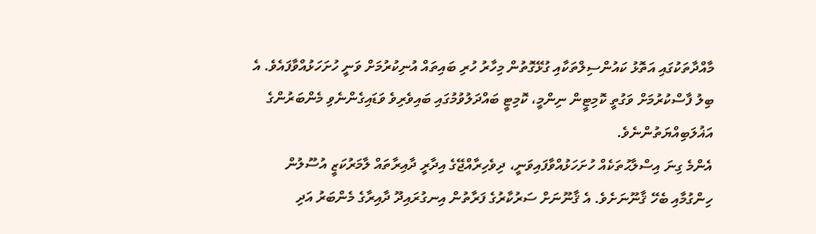މާއްދާތަކުގައި އަތޮޅު ކައުންސިލްތަކާއި ގުޅޭގޮތުން މިހާރު ހުރި ބައިތައް އުނިކުރުމަށް ވަނީ ހުށަހަޅުއްވާފައެވެ. އެ ބިލު ފާސްކުރުމަށް ވަގުތީ ކޮމިޓީން ނިންމީ، ކޮމިޓީ ބައްދަލުވުމުގައި ބައިވެރިވެ ވަޑައިގެންނެވި މެންބަރުންގެ އަޣުލަބިއްޔަތުންނެވެ.
އެންމެ ގިނަ އިސްލާޙުތަކެއް ހުށަހަޅުއްވާފައިވަނީ، ދިވެހިރާއްޖޭގެ އިދާރީ ދާއިރާތައް ލާމަރުކަޒީ އުސޫލުން ހިންގުމާއި ބެހޭ ޤާނޫނަށެވެ. އެ ޤާނޫނަށް ސަރުކާރުގެ ފަރާތުން އިނގުރައިދޫ ދާއިރާގެ މެންބަރު އަދި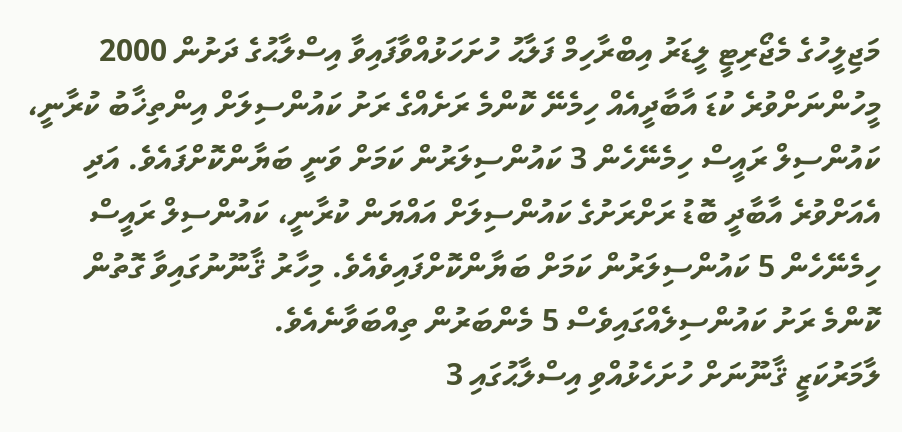މަޖިލީހުގެ މެޖޯރިޓީ ލީޑަރު އިބްރާހިމް ފަލާޙު ހުށަހަޅުއްވާފައިވާ އިސްލާޙުގެ ދަށުން 2000 މީހުންނަށްވުރެ ކުޑަ އާބާދީއެއް ހިމެނޭ ކޮންމެ ރަށެއްގެ ރަށު ކައުންސިލަށް އިންތިޚާބު ކުރާނީ، ކައުންސިލް ރައީސް ހިމެނޭހެން 3 ކައުންސިލަރުން ކަމަށް ވަނީ ބަޔާންކޮށްފައެވެ. އަދި އެއަށްވުރެ އާބާދީ ބޮޑު ރަށްރަށުގެ ކައުންސިލަށް އައްޔަން ކުރާނީ، ކައުންސިލް ރައީސް ހިމެނޭހެން 5 ކައުންސިލަރުން ކަމަށް ބަޔާންކޮށްފައިވެއެވެ. މިހާރު ޤާނޫނުގައިވާ ގޮތުން ކޮންމެ ރަށު ކައުންސިލެއްގައިވެސް 5 މެންބަރުން ތިއްބަވާނެއެވެ.
ލާމަރުކަޒީ ޤާނޫނަށް ހުށަހެޅުއްވި އިސްލާޙުގައި 3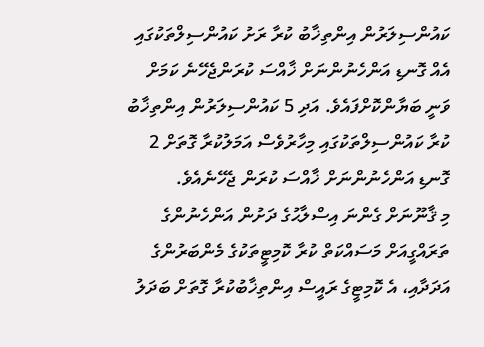ކައުންސިލަރުން އިންތިޚާބު ކުރާ ރަށު ކައުންސިލްތަކުގައި އެއް ގޮނޑި އަންހެނުންނަށް ޚާއްސަ ކުރަންޖެހޭނެ ކަމަށް ވަނީ ބަޔާންކޮށްފައެވެ. އަދި 5 ކައުންސިލަރުން އިންތިޚާބު ކުރާ ކައުންސިލްތަކުގައި މިހާރުވެސް އަމަލުކުރާ ގޮތަށް 2 ގޮނޑި އަންހެނުންނަށް ޚާއްސަ ކުރަން ޖެހޭނެއެވެ.
މި ޤާނޫނަށް ގެންނަ އިސްލާޙުގެ ދަށުން އަންހެނުންގެ ތަރައްގީއަށް މަސައްކަތް ކުރާ ކޮމިޓީތަކުގެ މެންބަރުންގެ އަދަދާއި، އެ ކޮމިޓީގެ ރައީސް އިންތިޚާބުކުރާ ގޮތަށް ބަދަލު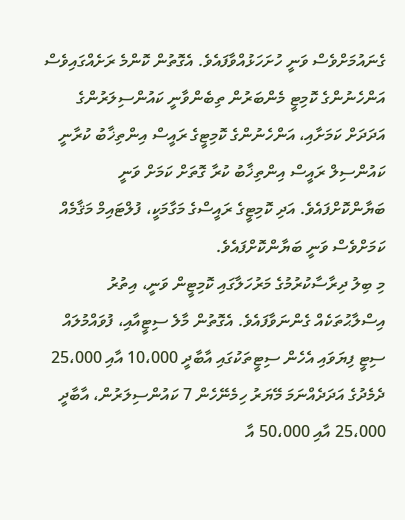ގެނައުމަށްވެސް ވަނީ ހުށަހަޅުއްވާފައެވެ. އެގޮތުން ކޮންމެ ރަށެއްގައިވެސް އަންހެނުންގެ ކޮމިޓީ މެންބަރުން ތިބެންވާނީ ކައުންސިލަރުންގެ އަދަދަށް ކަމަށާއި، އަންހެނުންގެ ކޮމިޓީގެ ރައީސް އިންތިޚާބު ކުރާނީ ކައުންސިލް ރައީސް އިންތިޚާބު ކުރާ ގޮތަށް ކަމަށް ވަނީ ބަޔާންކޮށްފައެވެ. އަދި ކޮމިޓީގެ ރައީސްގެ މަގާމަކީ، ފުލްޓައިމް މަޤާމެއް ކަމަށްވެސް ވަނީ ބަޔާންކޮށްފައެވެ.
މި ބިލު ދިރާސާކުރުމުގެ މަރުހަލާގައި ކޮމިޓީން ވަނީ، އިތުރު އިސްލާޙުތަކެއް ގެންނަވާފައެވެ. އެގޮތުން މާލެ ސިޓީއާއި، ފުވައްމުލައް ސިޓީ ފިޔަވައި އެހެން ސިޓީތަކުގައި އާބާދީ 10،000 އާއި 25،000 ދެމެދުގެ އަދަދެއްނަމަ މޭޔަރު ހިމެނޭހެން 7 ކައުންސިލަރުން، އާބާދީ 25،000 އާއި 50،000 އާ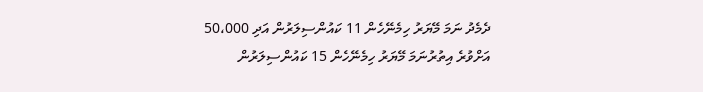ދެމެދު ނަމަ މޭޔަރު ހިމެނޭހެން 11 ކައުންސިލަރުން އަދި 50،000 އަށްވުރެ އިތުރުނަމަ މޭޔަރު ހިމެނޭހެން 15 ކައުންސިލަރުން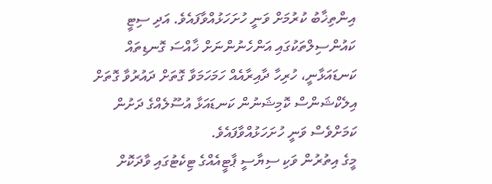އިންތިޚާބު ކުރުމަށް ވަނީ ހުށަހަޅުއްވާފައެވެ. އަދި ސިޓީ ކައުންސިލްތަކުގައި އަންހެނުންނަށް ޚާއްސަ ގޮނޑިތައް ކަނޑައަޅާނީ، ހުރިހާ ދާއިރާއެއް ހަމަހަމަވާ ގޮތަށް ދައުރުވާ ގޮތަށް އިލެކްޝަންސް ކޮމިޝަނުން ކަނޑައަޅާ އުސޫލެއްގެ ދަށުން ކަމަށްވެސް ވަނީ ހުށަހަޅުއްވާފައެވެ.
މީގެ އިތުރުން ވަކި ސިޔާސީ ޕާޓީއެއްގެ ޓިކެޓުގައި ވާދަކޮށް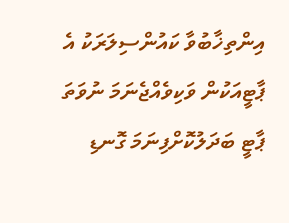އިންތިޚާބުވާ ކައުންސިލަރަކު އެ ޕާޓީއަކުން ވަކިވެއްޖެނަމަ ނުވަތަ ޕާޓީ ބަދަލުކޮށްފިނަމަ ގޮނޑި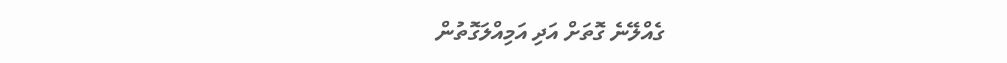ގެއްލޭނެ ގޮތަށް އަދި އަމިއްލަގޮތުން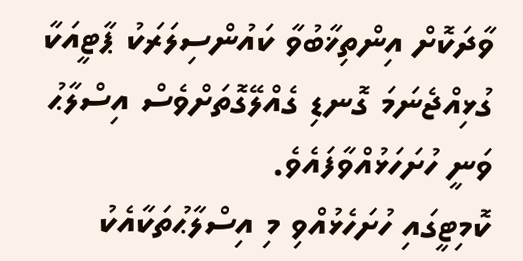ވާދަކޮށް އިންތިޚާބުވާ ކައުންސިލަރަކު ޕާޓީއަކާ ގުޅިއްޖެނަމަ ގޮނޑި ގެއްލޭގޮތަށްވެސް އިސްލާޙު ވަނީ ހުށަހަޅުއްވާފައެވެ.
ކޮމިޓީގައި ހުށަހެޅުއްވި މި އިސްލާޙުތަކާއެކު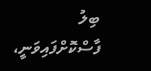ބިލު ފާސްކޮށްފައިވަނީ،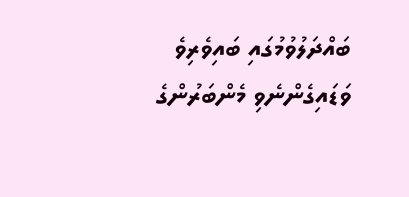ބައްދަލުވުމުގައި ބައިވެރިވެ ވަޑައިގެންނެވި މެންބަރުންގެ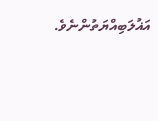އަޣުލަބިއްޔަތުންނެވެ.